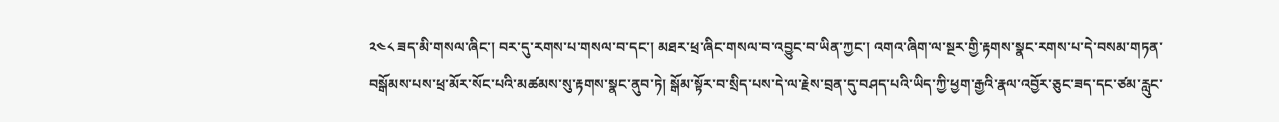༢༤༨ ཟད་མི་གསལ་ཞིང་། བར་དུ་རགས་པ་གསལ་བ་དང་། མཐར་ཕྲ་ཞིང་གསལ་བ་འབྱུང་བ་ཡིན་ཀྱང་། འགའ་ཞིག་ལ་སྔར་གྱི་རྟགས་སྣང་རགས་པ་དེ་བསམ་གཏན་བསྒོམས་པས་ཕྲ་མོར་སོང་པའི་མཚམས་སུ་རྟགས་སྣང་ནུབ་ཏེ། སྒོམ་སྟོར་བ་སྲིད་པས་དེ་ལ་རྗེས་བྲན་དུ་བཤད་པའི་ཡིད་ཀྱི་ཕྱག་རྒྱའི་རྣལ་འབྱོར་ཅུང་ཟད་དང་ཙམ་རླུང་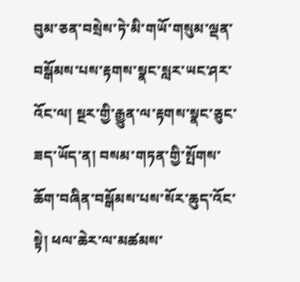བུམ་ཅན་བསྲེས་ཏེ་མི་གཡོ་གསུམ་ལྡན་བསྒོམས་པས་རྟགས་སྣང་སླར་ཡང་ཤར་འོང་ལ། སྔར་གྱི་རྒྱུན་ལ་རྟགས་སྣང་ཅུང་ཟད་ཡོད་ན། བསམ་གཏན་གྱི་སྤོགས་ཆོག་བཞིན་བསྒོམས་པས་སོར་ཆུད་འོང་སྟེ། ཕལ་ཆེར་ལ་མཚམས་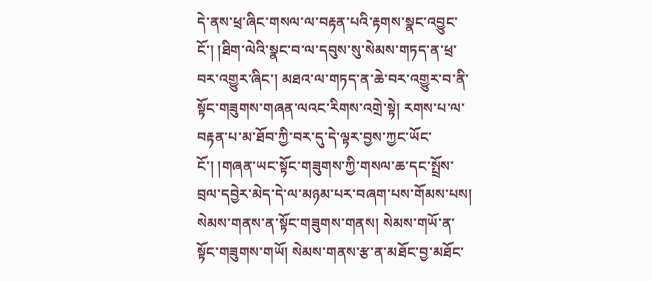དེ་ནས་ཕྲ་ཞིང་གསལ་ལ་བརྟན་པའི་རྟགས་སྣང་འབྱུང་ངོ་། །ཐིག་ལེའི་སྣང་བ་ལ་དབུས་སུ་སེམས་གཏད་ན་ཕྲ་བར་འགྱུར་ཞིང་། མཐའ་ལ་གཏད་ན་ཆེ་བར་འགྱུར་བ་ནི་སྟོང་གཟུགས་གཞན་ལའང་རིགས་འགྲེ་སྟེ། རགས་པ་ལ་བརྟན་པ་མ་ཐོབ་ཀྱི་བར་དུ་དེ་ལྟར་བྱས་ཀྱང་ཡོང་ངོ་། །གཞན་ཡང་སྟོང་གཟུགས་ཀྱི་གསལ་ཆ་དང་སྤྲོས་བྲལ་དབྱེར་མེད་དེ་ལ་མཉམ་པར་བཞག་པས་གོམས་པས། སེམས་གནས་ན་སྟོང་གཟུགས་གནས། སེམས་གཡོ་ན་སྟོང་གཟུགས་གཡོ། སེམས་གནས་རྩ་ན་མཐོང་བྱ་མཐོང་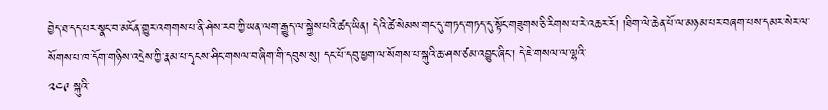བྱེད་ཐ་དད་པར་སྣང་བ་མངོན་གྱུར་འགགས་པ་ནི་ཤེས་རབ་ཀྱི་ཡན་ལག་རྒྱུད་ལ་སྐྱེས་པའི་ཚད་ཡིན། དེའི་ཚེ་སེམས་གང་དུ་གཏད་གཏད་དུ་སྟོང་གཟུགས་ཅི་རིགས་པ་རེ་འཆར་རོ། །ཐིག་ལེ་ཆེན་པོ་ལ་མཉམ་པར་བཞག་པས་དམར་སེར་ལ་སོགས་པ་ཁ་དོག་གཉིས་འདྲེས་ཀྱི་རྣམ་པ་དྭངས་ཤིང་གསལ་བ་ཞིག་གི་དབུས་སུ། དང་པོ་དབུ་ཕྱག་ལ་སོགས་པ་སྐུའི་ཆ་ཤས་ཙམ་འབྱུང་ཞིང་། དེ་ཇེ་གསལ་ལ་ལྷའི་
༢༤༩ སྐུའི་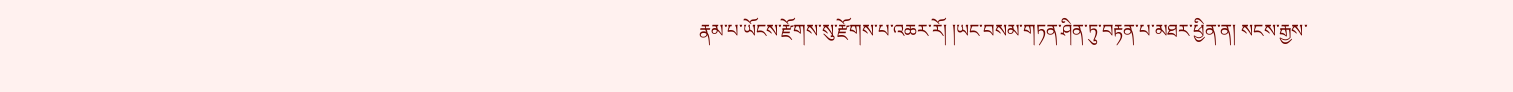རྣམ་པ་ཡོངས་རྫོགས་སུ་རྫོགས་པ་འཆར་རོ། །ཡང་བསམ་གཏན་ཤིན་ཏུ་བརྟན་པ་མཐར་ཕྱིན་ན། སངས་རྒྱས་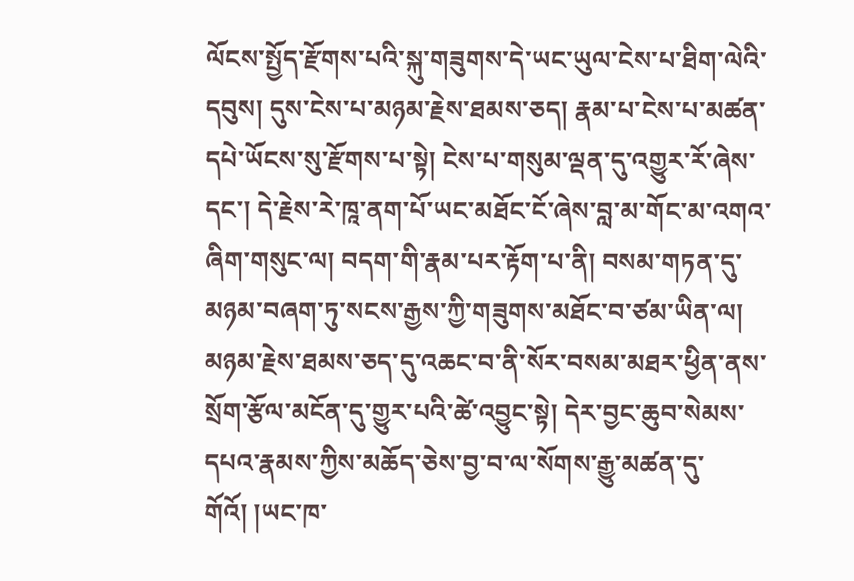ལོངས་སྤྱོད་རྫོགས་པའི་སྐུ་གཟུགས་དེ་ཡང་ཡུལ་ངེས་པ་ཐིག་ལེའི་དབུས། དུས་ངེས་པ་མཉམ་རྗེས་ཐམས་ཅད། རྣམ་པ་ངེས་པ་མཚན་དཔེ་ཡོངས་སུ་རྫོགས་པ་སྟེ། ངེས་པ་གསུམ་ལྡན་དུ་འགྱུར་རོ་ཞེས་དང་། དེ་རྗེས་རེ་ཁཱ་ནག་པོ་ཡང་མཐོང་ངོ་ཞེས་བླ་མ་གོང་མ་འགའ་ཞིག་གསུང་ལ། བདག་གི་རྣམ་པར་རྟོག་པ་ནི། བསམ་གཏན་དུ་མཉམ་བཞག་ཏུ་སངས་རྒྱས་ཀྱི་གཟུགས་མཐོང་བ་ཙམ་ཡིན་ལ། མཉམ་རྗེས་ཐམས་ཅད་དུ་འཆང་བ་ནི་སོར་བསམ་མཐར་ཕྱིན་ནས་སྲོག་རྩོལ་མངོན་དུ་གྱུར་པའི་ཚེ་འབྱུང་སྟེ། དེར་བྱང་ཆུབ་སེམས་དཔའ་རྣམས་ཀྱིས་མཆོད་ཅེས་བྱ་བ་ལ་སོགས་རྒྱུ་མཚན་དུ་གོའོ། །ཡང་ཁ་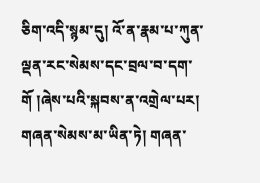ཅིག་འདི་སྙམ་དུ། འོ་ན་རྣམ་པ་ཀུན་ལྡན་རང་སེམས་དང་བྲལ་བ་དག་གོ །ཞེས་པའི་སྐབས་ན་འགྲེལ་པར། གཞན་སེམས་མ་ཡིན་ཏེ། གཞན་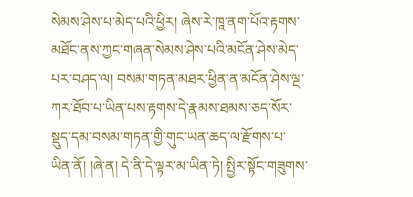སེམས་ཤེས་པ་མེད་པའི་ཕྱིར། ཞེས་རེ་ཁཱ་ནག་པོའ་རྟགས་མཐོང་ནས་ཀྱང་གཞན་སེམས་ཤེས་པའི་མངོན་ཤེས་མེད་པར་བཤད་ལ། བསམ་གཏན་མཐར་ཕྱིན་ན་མངོན་ཤེས་ལྔ་ཀར་ཐོབ་པ་ཡིན་པས་རྟགས་དེ་རྣམས་ཐམས་ཅད་སོར་སྡུད་དམ་བསམ་གཏན་གྱི་གུང་ཡན་ཆད་ལ་རྫོགས་པ་ཡིན་ནོ། །ཞེ་ན། དེ་ནི་དེ་ལྟར་མ་ཡིན་ཏེ། སྤྱིར་སྟོང་གཟུགས་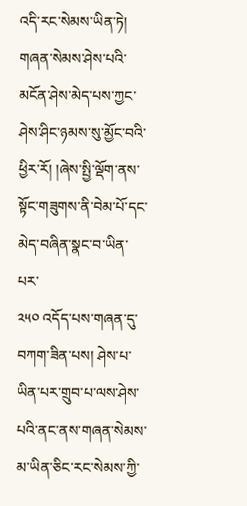འདི་རང་སེམས་ཡིན་ཏེ། གཞན་སེམས་ཤེས་པའི་མངོན་ཤེས་མེད་པས་ཀྱང་ཤེས་ཤིང་ཉམས་སུ་མྱོང་བའི་ཕྱིར་རོ། །ཞེས་སྤྱི་ལྡོག་ནས་སྟོང་གཟུགས་ནི་བེམ་པོ་དང་མེད་བཞིན་སྣང་བ་ཡིན་པར་
༢༥༠ འདོད་པས་གཞན་དུ་བཀག་ཟིན་པས། ཤེས་པ་ཡིན་པར་གྲུབ་པ་ལས་ཤེས་པའི་ནང་ནས་གཞན་སེམས་མ་ཡིན་ཅིང་རང་སེམས་ཀྱི་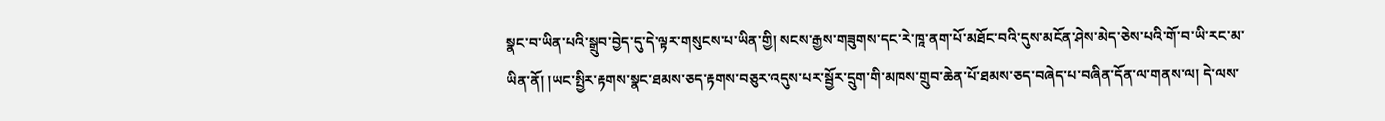སྣང་བ་ཡིན་པའི་སྒྲུབ་བྱེད་དུ་དེ་ལྟར་གསུངས་པ་ཡིན་གྱི། སངས་རྒྱས་གཟུགས་དང་རེ་ཁཱ་ནག་པོ་མཐོང་བའི་དུས་མངོན་ཤེས་མེད་ཅེས་པའི་གོ་བ་ཡི་རང་མ་ཡིན་ནོ། །ཡང་སྤྱིར་རྟགས་སྣང་ཐམས་ཅད་རྟགས་བཅུར་འདུས་པར་སྦྱོར་དྲུག་གི་མཁས་གྲུབ་ཆེན་པོ་ཐམས་ཅད་བཞེད་པ་བཞིན་དོན་ལ་གནས་ལ། དེ་ལས་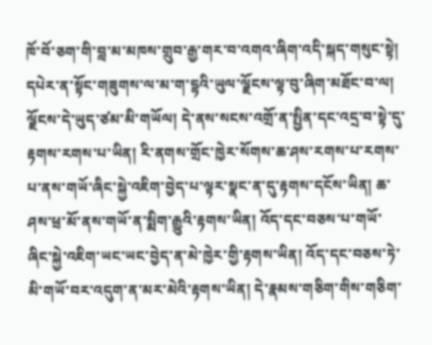ཁོ་བོ་ཅག་གི་བླ་མ་མཁས་གྲུབ་རྒྱ་གར་བ་འགའ་ཞིག་འདི་སྐད་གསུང་སྟེ། དཔེར་ན་སྟོང་གཟུགས་ལ་མ་ག་དྷའི་ཡུལ་ལྗོངས་ལྟ་བུ་ཞིག་མཐོང་བ་ལ། ལྗོངས་དེ་ཡུད་ཙམ་མི་གཡོལ། དེ་ནས་སངས་འགྲོ་ན་སྤྱིན་དང་འདྲ་བ་སྟེ་དུ་རྟགས་རགས་པ་ཡིན། རི་ནགས་གྲོང་ཁྱེར་སོགས་ཆ་ཤས་རགས་པ་རགས་པ་ནས་གཡོ་ཞིང་སྐྱེ་འཇིག་བྱེད་པ་ལྟར་སྣང་ན་དུ་རྟགས་དངོས་ཡིན། ཆ་ཤས་ཕྲ་མོ་ནས་གཡོ་ན་སྨིག་རྒྱུའི་རྟགས་ཡིན། འོད་དང་བཅས་པ་གཡོ་ཞིང་སྐྱེ་འཇིག་ཡང་ཡང་བྱེད་ན་མེ་ཁྱེར་གྱི་རྟགས་ཡིན། འོད་དང་བཅས་ཏེ་མི་གཡོ་བར་འདུག་ན་མར་མེའི་རྟགས་ཡིན། དེ་རྣམས་གཅིག་གིས་གཅིག་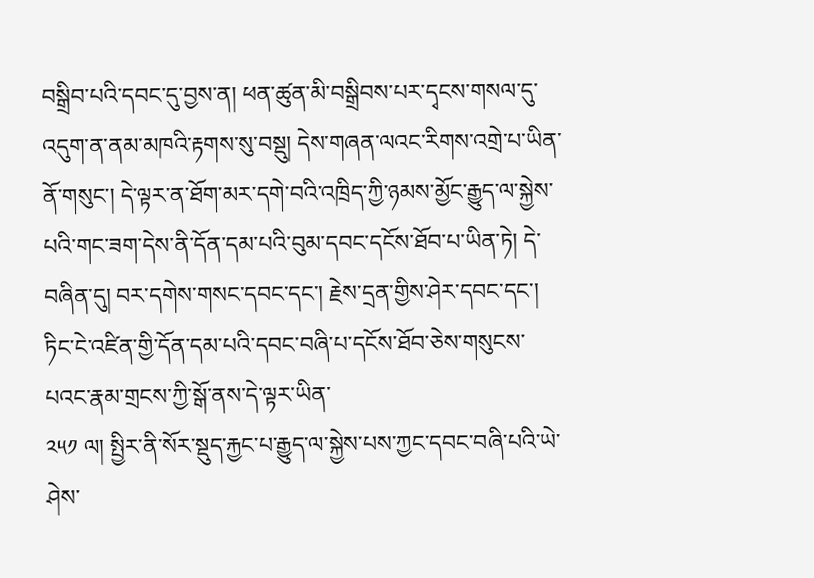བསྒྲིབ་པའི་དབང་དུ་བྱས་ན། ཕན་ཚུན་མི་བསྒྲིབས་པར་དྭངས་གསལ་དུ་འདུག་ན་ནམ་མཁའི་རྟགས་སུ་བསྡུ། དེས་གཞན་ལའང་རིགས་འགྲེ་པ་ཡིན་ནོ་གསུང་། དེ་ལྟར་ན་ཐོག་མར་དགེ་བའི་འཁྲིད་ཀྱི་ཉམས་མྱོང་རྒྱུད་ལ་སྐྱེས་པའི་གང་ཟག་དེས་ནི་དོན་དམ་པའི་བུམ་དབང་དངོས་ཐོབ་པ་ཡིན་ཏེ། དེ་བཞིན་དུ། བར་དགེས་གསང་དབང་དང་། རྗེས་དྲན་གྱིས་ཤེར་དབང་དང་། ཏིང་ངེ་འཛིན་གྱི་དོན་དམ་པའི་དབང་བཞི་པ་དངོས་ཐོབ་ཅེས་གསུངས་པའང་རྣམ་གྲངས་ཀྱི་སྒོ་ནས་དེ་ལྟར་ཡིན་
༢༥༡ ལ། སྤྱིར་ནི་སོར་སྡུད་རྐྱང་པ་རྒྱུད་ལ་སྐྱེས་པས་ཀྱང་དབང་བཞི་པའི་ཡེ་ཤེས་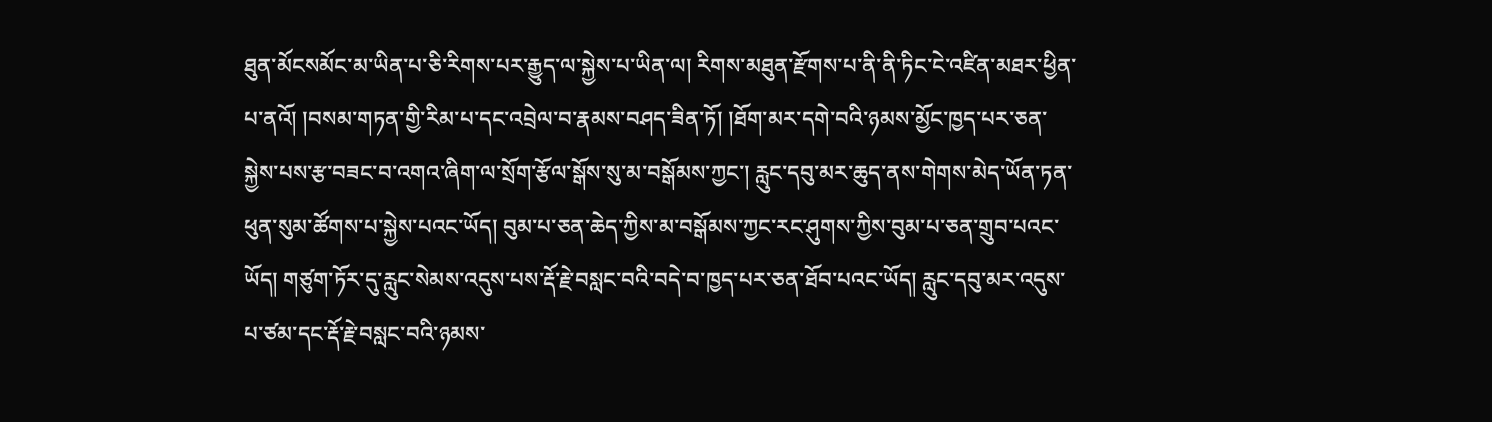ཐུན་མོངསམོང་མ་ཡིན་པ་ཅི་རིགས་པར་རྒྱུད་ལ་སྐྱེས་པ་ཡིན་ལ། རིགས་མཐུན་རྫོགས་པ་ནི་ནི་ཏིང་ངེ་འཛིན་མཐར་ཕྱིན་པ་ནའོ། །བསམ་གཏན་གྱི་རིམ་པ་དང་འབྲེལ་བ་རྣམས་བཤད་ཟིན་ཏོ། །ཐོག་མར་དགེ་བའི་ཉམས་མྱོང་ཁྱད་པར་ཅན་སྐྱེས་པས་རྩ་བཟང་བ་འགའ་ཞིག་ལ་སྲོག་རྩོལ་སྒོས་སུ་མ་བསྒོམས་ཀྱང་། རླུང་དབུ་མར་ཆུད་ནས་གེགས་མེད་ཡོན་ཏན་ཕུན་སུམ་ཚོགས་པ་སྐྱེས་པའང་ཡོད། བུམ་པ་ཅན་ཆེད་ཀྱིས་མ་བསྒོམས་ཀྱང་རང་ཤུགས་ཀྱིས་བུམ་པ་ཅན་གྲུབ་པའང་ཡོད། གཙུག་ཏོར་དུ་རླུང་སེམས་འདུས་པས་རྡོ་རྗེ་བསླང་བའི་བདེ་བ་ཁྱད་པར་ཅན་ཐོབ་པའང་ཡོད། རླུང་དབུ་མར་འདུས་པ་ཙམ་དང་རྡོ་རྗེ་བསླང་བའི་ཉམས་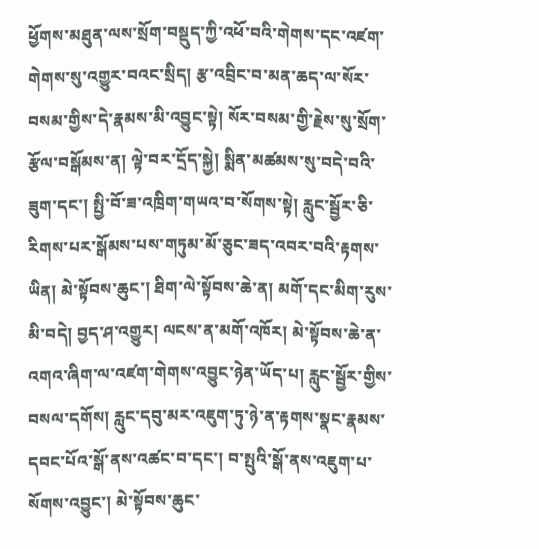ཕྱོགས་མཐུན་ལས་སྲོག་བསྡུད་ཀྱི་འཕོ་བའི་གེགས་དང་འཛག་གེགས་སུ་འགྱུར་བའང་སྲིད། རྩ་འབྲིང་བ་མན་ཆད་ལ་སོར་བསམ་གྱིས་དེ་རྣམས་མི་འབྱུང་སྟེ། སོར་བསམ་གྱི་རྗེས་སུ་སྲོག་རྩོལ་བསྒོམས་ན། ལྟེ་བར་དྲོད་སྐྱེ། སྨིན་མཚམས་སུ་བདེ་བའི་ཟུག་དང་། སྤྱི་བོ་ཟ་འཁྲིག་གཡའ་བ་སོགས་སྟེ། རླུང་སྦྱོར་ཅི་རིགས་པར་སྒོམས་པས་གཏུམ་མོ་ཅུང་ཟད་འབར་བའི་རྟགས་ཡིན། མེ་སྟོབས་ཆུང་། ཐིག་ལེ་སྟོབས་ཆེ་ན། མགོ་དང་མིག་རུས་མི་བདེ། བྱད་ཤ་འགྱུར། ལངས་ན་མགོ་འཁོར། མེ་སྟོབས་ཆེ་ན་འགའ་ཞིག་ལ་འཛག་གེགས་འབྱུང་ཉེན་ཡོད་པ། རླུང་སྦྱོར་གྱིས་བསལ་དགོས། རླུང་དབུ་མར་འཇུག་ཏུ་ཉེ་ན་རྟགས་སྣང་རྣམས་དབང་པོའ་སྒོ་ནས་འཚང་བ་དང་། བ་སྤུའི་སྒོ་ནས་འཇུག་པ་སོགས་འབྱུང་། མེ་སྟོབས་ཆུང་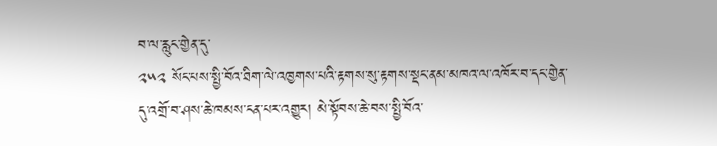བ་ལ་རླུང་གྱེན་དུ་
༢༥༢ སོང་པས་སྤྱི་བོའ་ཐིག་ལེ་འཁྱགས་པའི་རྟགས་སུ་རྟགས་སྡང་ནམ་མཁའ་ལ་འཁོར་བ་དང་གྱེན་དུ་འགྲོ་བ་ཤས་ཆེ་ཁམས་ངན་པར་འགྱུར། མེ་སྟོབས་ཆེ་བས་སྤྱི་བོའ་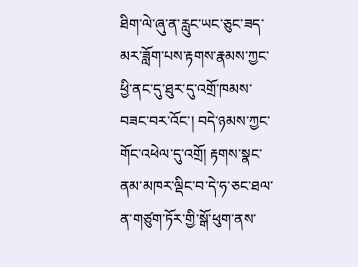ཐིག་ལེ་ཞུ་ན་རླུང་ཡང་ཅུང་ཟད་མར་ཟློག་པས་རྟགས་རྣམས་ཀྱང་ཕྱི་ནང་དུ་ཐུར་དུ་འགྲོ་ཁམས་བཟང་བར་འོང་། བདེ་ཉམས་ཀྱང་གོང་འཕེལ་དུ་འགྲོ། རྟགས་སྣང་ནམ་མཁར་ལྡིང་བ་དེ་ཧ་ཅང་ཐལ་ན་གཙུག་ཏོར་གྱི་སྒོ་ཕུག་ནས་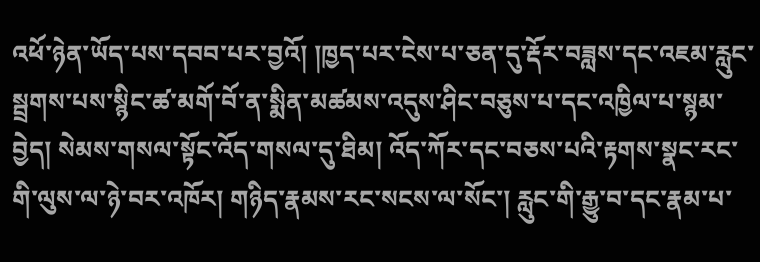འཕོ་ཉེན་ཡོད་པས་དབབ་པར་བྱའོ། །ཁྱད་པར་ངེས་པ་ཅན་དུ་རྡོར་བཟླས་དང་འཇམ་རླུང་སྦྲགས་པས་སྙིང་ཚ་མགོ་བོ་ན་སྨིན་མཚམས་འདུས་ཤིང་བཅུས་པ་དང་འཁྱིལ་པ་སྙམ་བྱེད། སེམས་གསལ་སྟོང་འོད་གསལ་དུ་ཐིམ། འོད་ཀོར་དང་བཅས་པའི་རྟགས་སྣང་རང་གི་ལུས་ལ་ཉེ་བར་འཁོར། གཉིད་རྣམས་རང་སངས་ལ་སོང་། རླུང་གི་རྒྱུ་བ་དང་རྣམ་པ་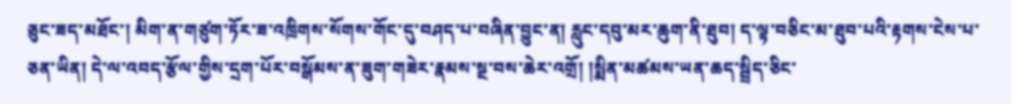ཅུང་ཟད་མཐོང་། མིག་ན་གཙུག་ཏོར་ཟ་འཁྲིགས་སོགས་གོང་དུ་བཤད་པ་བཞིན་བྱུང་ན། རླུང་དབུ་མར་ཆུག་ནི་ཐུབ། ད་ལྟ་བཅིང་མ་ཐུབ་པའི་རྟགས་ངེས་པ་ཅན་ཡིན། དེ་ལ་འབད་རྩོལ་གྱིས་དྲག་པོར་བསྒོམས་ན་ཟུག་གཟེར་རྣམས་སྔ་བས་ཆེར་འགྲོ། །སྨིན་མཚམས་ཡན་ཆད་སྦྲིད་ཅིང་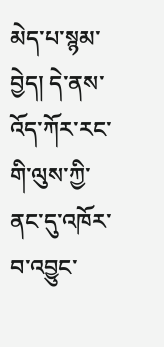མེད་པ་སྙམ་བྱེད། དེ་ནས་འོད་ཀོར་རང་གི་ལུས་ཀྱི་ནང་དུ་འཁོར་བ་འབྱུང་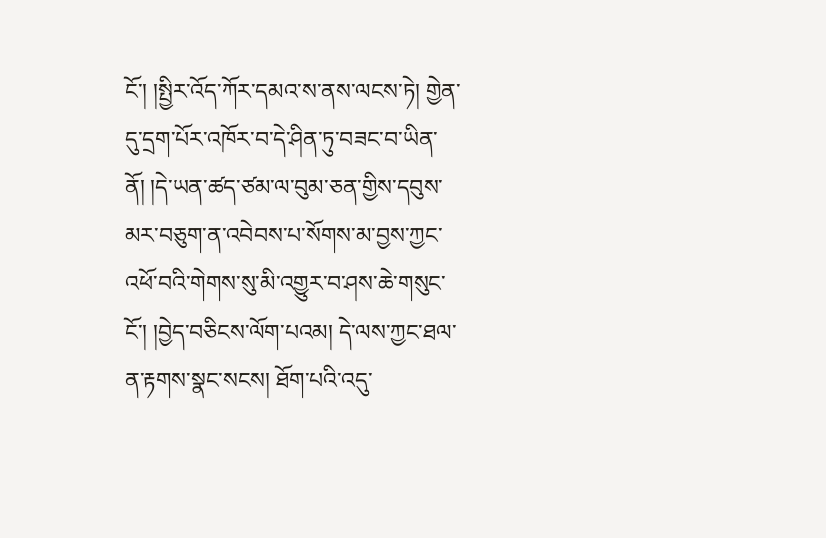ངོ་། །སྤྱིར་འོད་ཀོར་དམའ་ས་ནས་ལངས་ཏེ། གྱེན་དུ་དྲག་པོར་འཁོར་བ་དེ་ཤིན་ཏུ་བཟང་བ་ཡིན་ནོ། །དེ་ཡན་ཚད་ཙམ་ལ་བུམ་ཅན་གྱིས་དབུས་མར་བཅུག་ན་འབེབས་པ་སོགས་མ་བྱས་ཀྱང་འཕོ་བའི་གེགས་སུ་མི་འགྱུར་བ་ཤས་ཆེ་གསུང་ངོ་། །བྱེད་བཅིངས་ལོག་པའམ། དེ་ལས་ཀྱང་ཐལ་ན་རྟགས་སྣང་སངས། ཐོག་པའི་འདུ་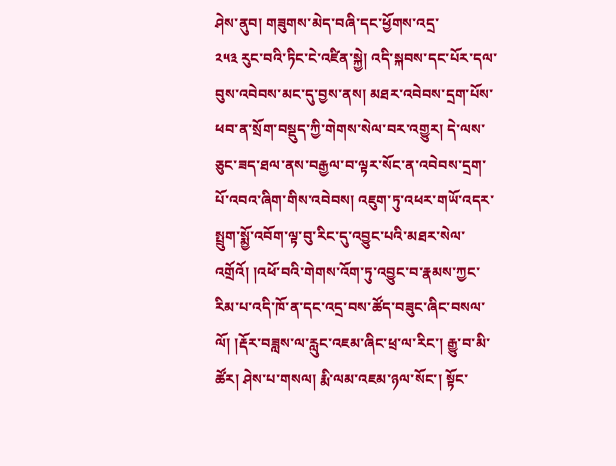ཤེས་ནུབ། གཟུགས་མེད་བཞི་དང་ཕྱོགས་འདྲ་
༢༥༣ རུང་བའི་ཏིང་ངེ་འཛིན་སྐྱེ། འདི་སྐབས་དང་པོར་དལ་བུས་འབེབས་མང་དུ་བྱས་ནས། མཐར་འབེབས་དྲག་པོས་ཕབ་ན་སྲོག་བསྡུད་ཀྱི་གེགས་སེལ་བར་འགྱུར། དེ་ལས་ཅུང་ཟད་ཐལ་ནས་བརྒྱལ་བ་ལྟར་སོང་ན་འབེབས་དྲག་པོ་འབའ་ཞིག་གིས་འབེབས། འཇུག་ཏུ་འཕར་གཡོ་འདར་སྤྲུག་སྨྱོ་འབོག་ལྟ་བུ་རིང་དུ་འབྱུང་པའི་མཐར་སེལ་འགྲོའོ། །འཕོ་བའི་གེགས་འོག་ཏུ་འབྱུང་བ་རྣམས་ཀྱང་རིམ་པ་འདི་ཁོ་ན་དང་འདྲ་བས་ཚོད་བཟུང་ཞིང་བསལ་ལོ། །རྡོར་བཟླས་ལ་རླུང་འཇམ་ཞིང་ཕྲ་ལ་རིང་། རྒྱུ་བ་མི་ཚོར། ཤེས་པ་གསལ། རྨི་ལམ་འཇམ་ཉལ་སོང་། སྟོང་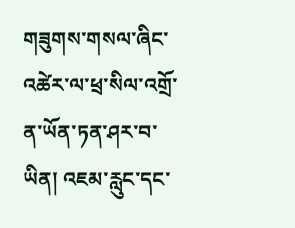གཟུགས་གསལ་ཞིང་འཚེར་ལ་ཕྲ་སིལ་འགྲོ་ན་ཡོན་ཏན་ཤར་བ་ཡིན། འཇམ་རླུང་དང་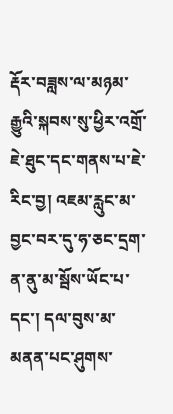རྡོར་བཟླས་ལ་མཉམ་རྒྱུའི་སྐབས་སུ་ཕྱིར་འགྲོ་ཇེ་ཐུང་དང་གནས་པ་ཇེ་རིང་བྱ། འཇམ་རླུང་མ་བྱང་བར་དུ་ཧ་ཅང་དྲག་ན་ནུ་མ་སྦོས་ཡོང་པ་དང་། དལ་བུས་མ་མནན་པང་ཤུགས་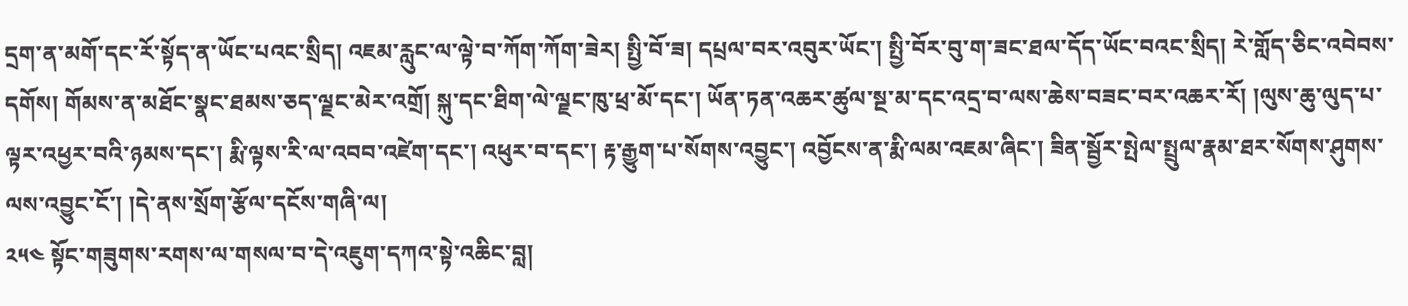དྲག་ན་མགོ་དང་རོ་སྟོད་ན་ཡོང་པའང་སྲིད། འཇམ་རླུང་ལ་ལྟེ་བ་ཀོག་ཀོག་ཟེར། སྤྱི་བོ་ཟ། དཔྲལ་བར་འབུར་ཡོང་། སྤྱི་བོར་བུ་ག་ཟང་ཐལ་དོད་ཡོང་བའང་སྲིད། རེ་གློད་ཅིང་འབེབས་དགོས། གོམས་ན་མཐོང་སྣང་ཐམས་ཅད་ལྗང་མེར་འགྲོ། སྐུ་དང་ཐིག་ལེ་ལྗང་ཁུ་ཕྲ་མོ་དང་། ཡོན་ཏན་འཆར་ཚུལ་སྔ་མ་དང་འདྲ་བ་ལས་ཆེས་བཟང་བར་འཆར་རོ། །ལུས་ཆུ་ལུད་པ་ལྟར་འཕྱར་བའི་ཉམས་དང་། རྨི་ལྟས་རི་ལ་འབབ་འཛེག་དང་། འཕུར་བ་དང་། རྟ་རྒྱུག་པ་སོགས་འབྱུང་། འབྱོངས་ན་རྨི་ལམ་འཇམ་ཞིང་། ཟིན་སྦྱོར་སྤེལ་སྤྲུལ་རྣམ་ཐར་སོགས་ཤུགས་ལས་འབྱུང་ངོ་། །དེ་ནས་སྲོག་རྩོལ་དངོས་གཞི་ལ།
༢༥༤ སྟོང་གཟུགས་རགས་ལ་གསལ་བ་དེ་འཇུག་དཀའ་སྟེ་འཆིང་བླ།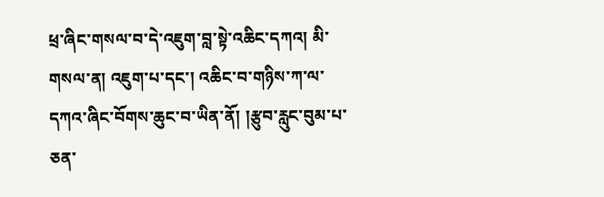ཕྲ་ཞིང་གསལ་བ་དེ་འཇུག་བླ་སྟེ་འཆིང་དཀའ། མི་གསལ་ན། འཇུག་པ་དང་། འཆིང་བ་གཉིས་ཀ་ལ་དཀའ་ཞིང་བོགས་ཆུང་བ་ཡིན་ནོ། །རྩུབ་རླུང་བུམ་པ་ཅན་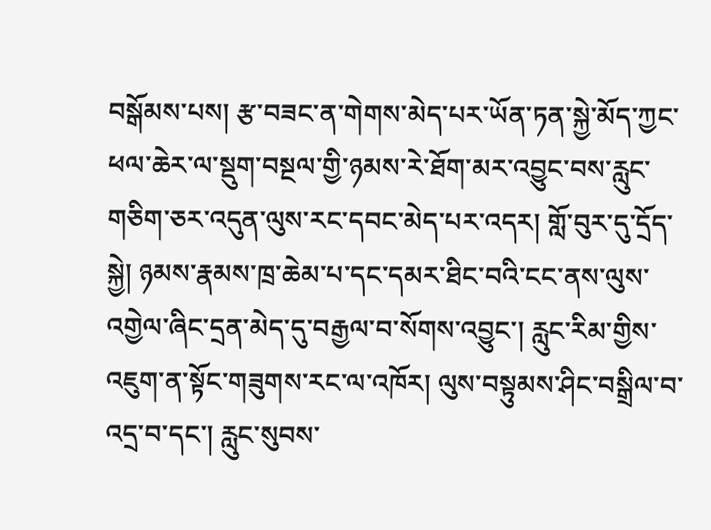བསྒོམས་པས། རྩ་བཟང་ན་གེགས་མེད་པར་ཡོན་ཏན་སྐྱེ་མོད་ཀྱང་ཕལ་ཆེར་ལ་སྡུག་བསྔལ་གྱི་ཉམས་རེ་ཐོག་མར་འབྱུང་བས་རླུང་གཅིག་ཅར་འདུན་ལུས་རང་དབང་མེད་པར་འདར། གློ་བུར་དུ་དྲོད་སྐྱེ། ཉམས་རྣམས་ཁྲ་ཆེམ་པ་དང་དམར་ཐིང་བའི་ངང་ནས་ལུས་འགྱེལ་ཞིང་དྲན་མེད་དུ་བརྒྱལ་བ་སོགས་འབྱུང་། རླུང་རིམ་གྱིས་འཇུག་ན་སྟོང་གཟུགས་རང་ལ་འཁོར། ལུས་བསྟུམས་ཤིང་བསྒྲིལ་བ་འདྲ་བ་དང་། རླུང་སུབས་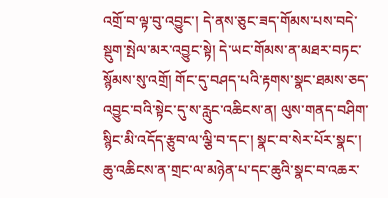འགྲོ་བ་ལྟ་བུ་འབྱུང་། དེ་ནས་ཅུང་ཟད་གོམས་པས་བདེ་སྡུག་སྤེལ་མར་འབྱུང་སྟེ། དེ་ཡང་གོམས་ན་མཐར་བཏང་སྙོམས་སུ་འགྲོ། གོང་དུ་བཤད་པའི་རྟགས་སྣང་ཐམས་ཅད་འབྱུང་བའི་སྟེང་དུ་ས་རླུང་འཆིངས་ན། ལུས་གནད་བཤིག་སྙིང་མི་འདོད་རྩུབ་ལ་ལྕི་བ་དང་། སྣང་བ་སེར་པོར་སྣང་། ཆུ་འཆིངས་ན་གྲང་ལ་མཉེན་པ་དང་ཆུའི་སྣང་བ་འཆར་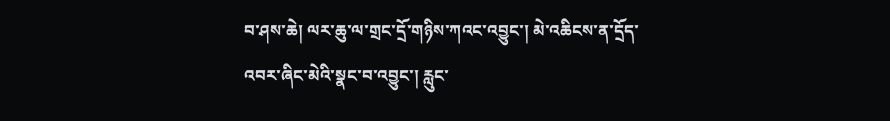བ་ཤས་ཆེ། ལར་ཆུ་ལ་གྲང་དྲོ་གཉིས་ཀའང་འབྱུང་། མེ་འཆིངས་ན་དྲོད་འབར་ཞིང་མེའི་སྣང་བ་འབྱུང་། རླུང་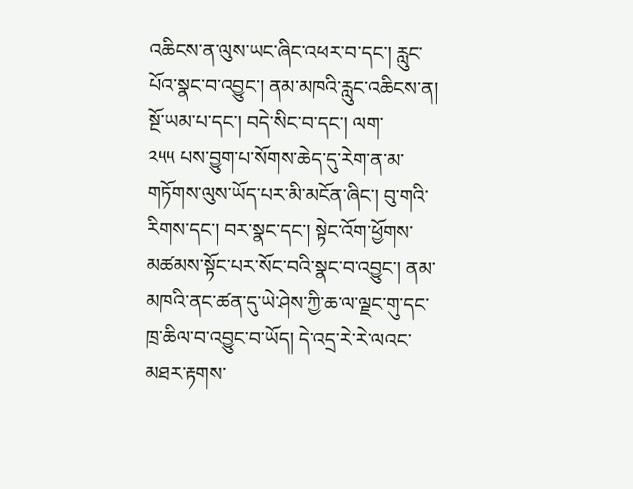འཆིངས་ན་ལུས་ཡང་ཞིང་འཕར་བ་དང་། རླུང་པོའ་སྣང་བ་འབྱུང་། ནམ་མཁའི་རླུང་འཆིངས་ན། སྔོ་ཡམ་པ་དང་། བདེ་སིང་བ་དང་། ལག་
༢༥༥ པས་བྱུག་པ་སོགས་ཆེད་དུ་རེག་ན་མ་གཏོགས་ལུས་ཡོད་པར་མི་མངོན་ཞིང་། བུ་གའི་རིགས་དང་། བར་སྣང་དང་། སྟེང་འོག་ཕྱོགས་མཚམས་སྟོང་པར་སོང་བའི་སྣང་བ་འབྱུང་། ནམ་མཁའི་ནང་ཚན་དུ་ཡེ་ཤེས་ཀྱི་ཆ་ལ་ལྗང་གུ་དང་ཁྲ་ཆིལ་བ་འབྱུང་བ་ཡོད། དེ་འདྲ་རེ་རེ་ལའང་མཐར་རྟགས་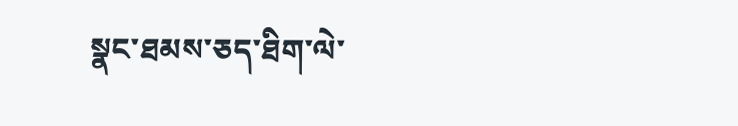སྣང་ཐམས་ཅད་ཐིག་ལེ་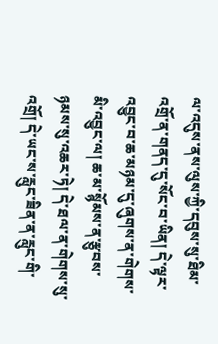ལ་འདུས་ནས་ལུས་ཀྱི་དབུས་སུ་ཐིམ་འགྲོ་ན་གནད་དུ་སོང་བ་ཡིན། དེ་ལྟར་འབྱུང་བ་ཆ་མཉམ་དུ་ཞུགས་ན་གེགས་མི་འབྱུང་ལ། ཆ་མ་སྙོམས་ན་རྩུབས་ཉམས་སུ་འཆར་ཏེ། དེ་ཐལ་ན་གེགས་སུ་འགྲོ། དེ་ཡང་ས་རླུང་ཟིན་ན་རླུང་གི་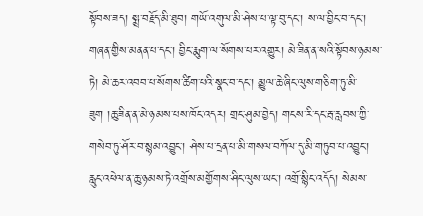སྟོབས་ཟད། སྨྲ་བརྗོད་མི་ཐུབ། གཡོ་འགུལ་མི་ཤེས་པ་ལྟ་བུ་དང་། ས་ལ་བྱིང་བ་དང་། གཞན་གྱིས་མནན་པ་དང་། བྱིང་རྨུག་ལ་སོགས་པར་འགྱུར། མེ་ཟིན་ན་སའི་སྟོབས་ཉམས་ཏེ། མེ་ཆར་འབབ་པ་སོགས་ཚིག་པའི་སྣང་བ་དང་། མྱུལ་ཆེ་ཞིང་ལུས་གཅིག་ཏུ་མི་ཟུག །ཆུ་ཟིན་ན་མེ་ཉམས་པས་ཁོང་འདར། གྲང་ཤུམ་བྱེད། གངས་རི་དང་རྦ་རླབས་ཀྱི་གསེབ་ཏུ་ཤོར་བ་སྙམ་འབྱུང་། ཤེས་པ་དྲན་པ་མི་གསལ་བཀོལ་དུ་མི་གཏུབ་པ་འབྱུང་། རླུང་འཕེལ་ན་ཆུ་ཉམས་ཏེ་འགྲོས་མགྱོགས་ཤིང་ལུས་ཡང་། འགྲོ་སྙིང་འདོད། སེམས་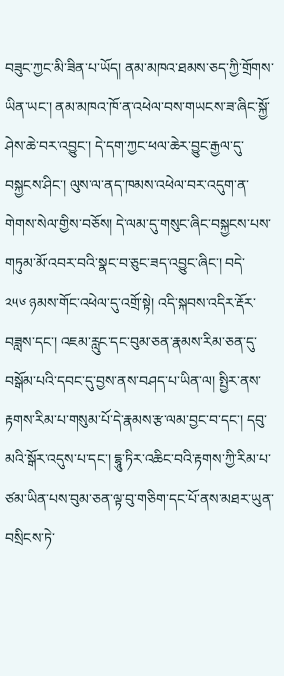བཟུང་ཀྱང་མི་ཟིན་པ་ཡོད། ནམ་མཁའ་ཐམས་ཅད་ཀྱི་གྲོགས་ཡིན་ཡང་། ནམ་མཁའ་ཁོ་ན་འཕེལ་བས་གཡངས་ཟ་ཞིང་སྐྱོ་ཤེས་ཆེ་བར་འབྱུང་། དེ་དག་ཀྱང་ཕལ་ཆེར་བྱུང་རྒྱལ་དུ་བསྐྱངས་ཤིང་། ལུས་ལ་ནད་ཁམས་འཕེལ་བར་འདུག་ན་གེགས་སེལ་གྱིས་བཅོས། དེ་ལམ་དུ་གསུང་ཞིང་བསྐྱངས་པས་གཏུམ་མོ་འབར་བའི་སྣང་བ་ཅུང་ཟད་འབྱུང་ཞིང་། བདེ་
༢༥༦ ཉམས་གོང་འཕེལ་དུ་འགྲོ་སྟེ། འདི་སྐབས་འདིར་རྡོར་བཟླས་དང་། འཇམ་རླུང་དང་བུམ་ཅན་རྣམས་རིམ་ཅན་དུ་བསྒོམ་པའི་དབང་དུ་བྱས་ནས་བཤད་པ་ཡིན་ལ། སྤྱིར་ནས་རྟགས་རིམ་པ་གསུམ་པོ་དེ་རྣམས་རྩ་ལམ་བྱང་བ་དང་། དབུ་མའི་སྒོར་འདུས་པ་དང་། དྷཱུ་ཏིར་འཆིང་བའི་རྟགས་ཀྱི་རིམ་པ་ཙམ་ཡིན་པས་བུམ་ཅན་ལྟ་བུ་གཅིག་དང་པོ་ནས་མཐར་ཡུན་བསྲིངས་ཏེ་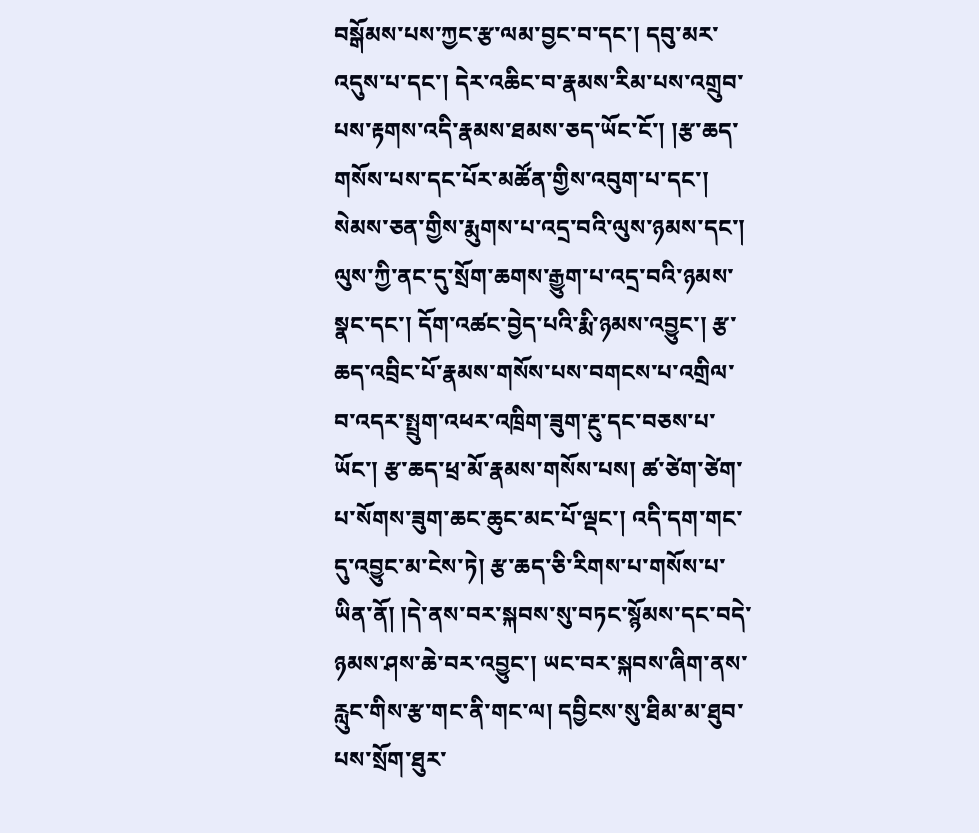བསྒོམས་པས་ཀྱང་རྩ་ལམ་བྱང་བ་དང་། དབུ་མར་འདུས་པ་དང་། དེར་འཆིང་བ་རྣམས་རིམ་པས་འགྲུབ་པས་རྟགས་འདི་རྣམས་ཐམས་ཅད་ཡོང་ངོ་། །རྩ་ཆད་གསོས་པས་དང་པོར་མཚོན་གྱིས་འབུག་པ་དང་། སེམས་ཅན་གྱིས་རྨུགས་པ་འདྲ་བའི་ལུས་ཉམས་དང་། ལུས་ཀྱི་ནང་དུ་སྲོག་ཆགས་རྒྱུག་པ་འདྲ་བའི་ཉམས་སྣང་དང་། དོག་འཚང་བྱེད་པའི་རྨི་ཉམས་འབྱུང་། རྩ་ཆད་འབྲིང་པོ་རྣམས་གསོས་པས་བགངས་པ་འགྲིལ་བ་འདར་སྤྲུག་འཕར་འཁྲིག་ཟུག་རྔུ་དང་བཅས་པ་ཡོང་། རྩ་ཆད་ཕྲ་མོ་རྣམས་གསོས་པས། ཚ་ཙེག་ཙེག་པ་སོགས་ཟུག་ཆང་ཆུང་མང་པོ་ལྡང་། འདི་དག་གང་དུ་འབྱུང་མ་ངེས་ཏེ། རྩ་ཆད་ཅི་རིགས་པ་གསོས་པ་ཡིན་ནོ། །དེ་ནས་བར་སྐབས་སུ་བཏང་སྙོམས་དང་བདེ་ཉམས་ཤས་ཆེ་བར་འབྱུང་། ཡང་བར་སྐབས་ཞིག་ནས་རླུང་གིས་རྩ་གང་ནི་གང་ལ། དབྱིངས་སུ་ཐིམ་མ་ཐུབ་པས་སྲོག་ཐུར་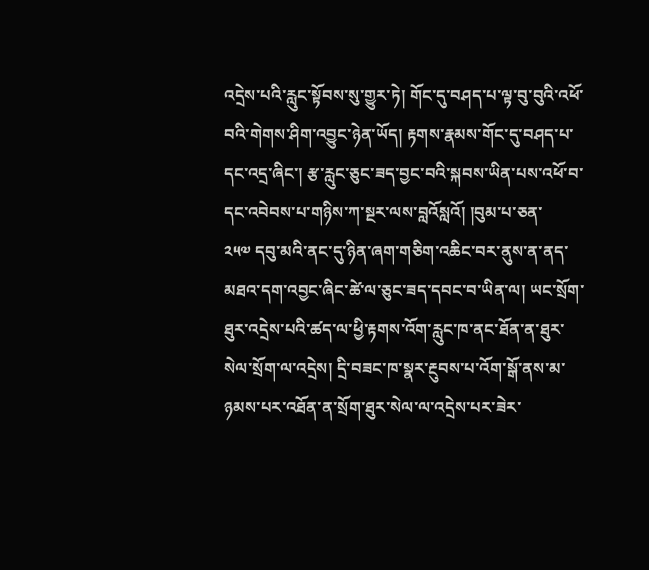འདྲེས་པའི་རླུང་སྟོབས་སུ་གྱུར་ཏེ། གོང་དུ་བཤད་པ་ལྟ་བུ་བུའི་འཕོ་བའི་གེགས་ཤིག་འབྱུང་ཉེན་ཡོད། རྟགས་རྣམས་གོང་དུ་བཤད་པ་དང་འདྲ་ཞིང་། རྩ་རླུང་ཅུང་ཟད་བྱང་བའི་སྐབས་ཡིན་པས་འཕོ་བ་དང་འབེབས་པ་གཉིས་ཀ་སྔར་ལས་བླའོསླའོ། །བུམ་པ་ཅན་
༢༥༧ དབུ་མའི་ནང་དུ་ཉིན་ཞག་གཅིག་འཆིང་བར་ནུས་ན་ནད་མཐའ་དག་འབྱང་ཞིང་ཚེ་ལ་ཅུང་ཟད་དབང་བ་ཡིན་ལ། ཡང་སྲོག་ཐུར་འདྲེས་པའི་ཚད་ལ་ཕྱི་རྟགས་འོག་རླུང་ཁ་ནང་ཐོན་ན་ཐུར་སེལ་སྲོག་ལ་འདྲེས། དྲི་བཟང་ཁ་སྣར་རྔུབས་པ་འོག་སྒོ་ནས་མ་ཉམས་པར་འཐོན་ན་སྲོག་ཐུར་སེལ་ལ་འདྲེས་པར་ཟེར་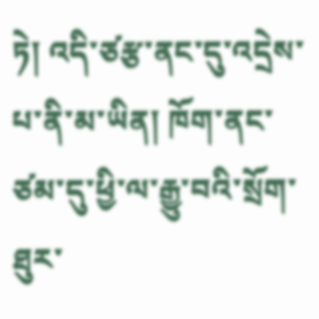ཏེ། འདི་ཙརྩ་ནང་དུ་འདྲེས་པ་ནི་མ་ཡིན། ཁོག་ནང་ཙམ་དུ་ཕྱི་ལ་རྒྱུ་བའི་སྲོག་ཐུར་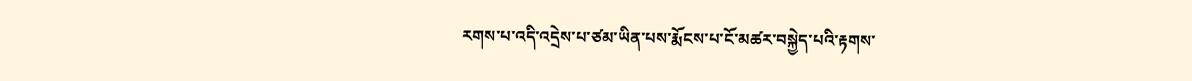རགས་པ་འདི་འདྲེས་པ་ཙམ་ཡིན་པས་རྨོངས་པ་ངོ་མཚར་བསྐྱེད་པའི་རྟགས་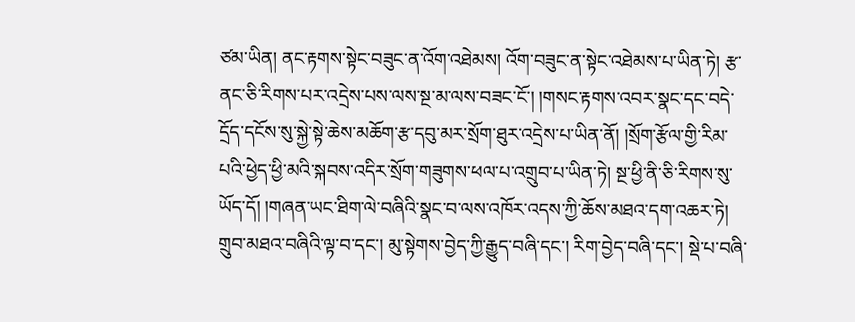ཙམ་ཡིན། ནང་རྟགས་སྟེང་བཟུང་ན་འོག་འཐེམས། འོག་བཟུང་ན་སྟེང་འཐེམས་པ་ཡིན་ཏེ། རྩ་ནང་ཅི་རིགས་པར་འདྲེས་པས་ལས་སྔ་མ་ལས་བཟང་ངོ་། །གསང་རྟགས་འབར་སྣང་དང་བདེ་དྲོད་དངོས་སུ་སྐྱེ་སྟེ་ཆེས་མཆོག་རྩ་དབུ་མར་སྲོག་ཐུར་འདྲེས་པ་ཡིན་ནོ། །སྲོག་རྩོལ་གྱི་རིམ་པའི་ཕྱེད་ཕྱི་མའི་སྐབས་འདིར་སྲོག་གཟུགས་ཕལ་པ་འགྲུབ་པ་ཡིན་ཏེ། སྔ་ཕྱི་ནི་ཅི་རིགས་སུ་ཡོད་དོ། །གཞན་ཡང་ཐིག་ལེ་བཞིའི་སྣང་བ་ལས་འཁོར་འདས་ཀྱི་ཆོས་མཐའ་དག་འཆར་ཏེ། གྲུབ་མཐའ་བཞིའི་ལྟ་བ་དང་། མུ་སྟེགས་བྱེད་ཀྱི་རྒྱུད་བཞི་དང་། རིག་བྱེད་བཞི་དང་། སྡེ་པ་བཞི་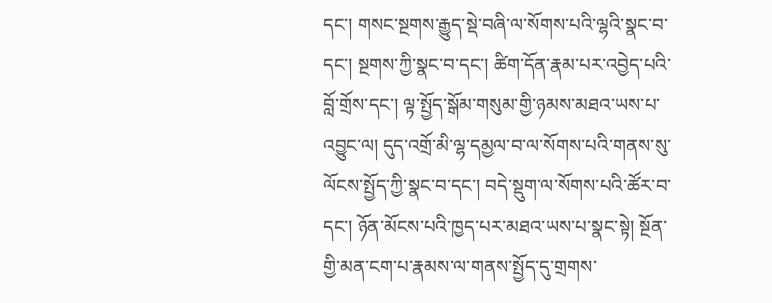དང་། གསང་སྔགས་རྒྱུད་སྡེ་བཞི་ལ་སོགས་པའི་ལྷའི་སྣང་བ་དང་། སྔགས་ཀྱི་སྣང་བ་དང་། ཚིག་དོན་རྣམ་པར་འབྱེད་པའི་བློ་གྲོས་དང་། ལྟ་སྤྱོད་སྒོམ་གསུམ་གྱི་ཉམས་མཐའ་ཡས་པ་འབྱུང་ལ། དུད་འགྲོ་མི་ལྷ་དམྱལ་བ་ལ་སོགས་པའི་གནས་སུ་ལོངས་སྤྱོད་ཀྱི་སྣང་བ་དང་། བདེ་སྡུག་ལ་སོགས་པའི་ཚོར་བ་དང་། ཉོན་མོངས་པའི་ཁྱད་པར་མཐའ་ཡས་པ་སྣང་སྟེ། སྔོན་གྱི་མན་ངག་པ་རྣམས་ལ་གནས་སྤྱོད་དུ་གྲགས་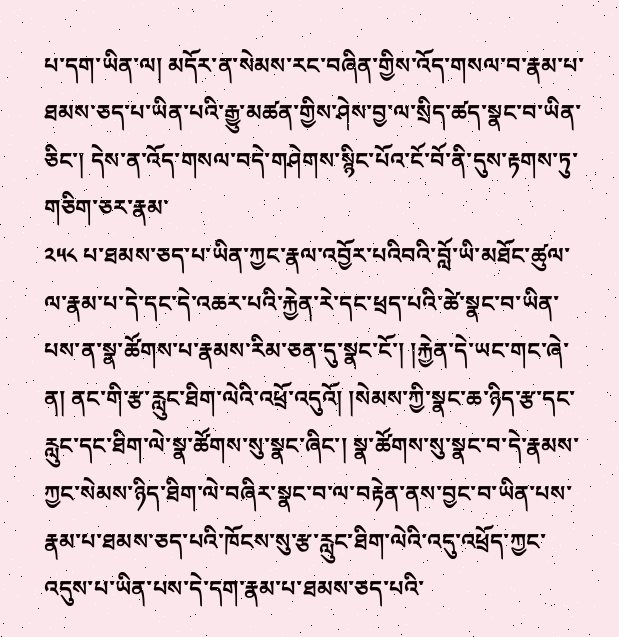པ་དག་ཡིན་ལ། མདོར་ན་སེམས་རང་བཞིན་གྱིས་འོད་གསལ་བ་རྣམ་པ་ཐམས་ཅད་པ་ཡིན་པའི་རྒྱུ་མཚན་གྱིས་ཤེས་བྱ་ལ་སྲིད་ཚད་སྣང་བ་ཡིན་ཅིང་། དེས་ན་འོད་གསལ་བདེ་གཤེགས་སྙིང་པོའ་ངོ་བོ་ནི་དུས་རྟགས་ཏུ་གཅིག་ཅར་རྣམ་
༢༥༨ པ་ཐམས་ཅད་པ་ཡིན་ཀྱང་རྣལ་འབྱོར་པའིབའི་བློ་ཡི་མཐོང་ཚུལ་ལ་རྣམ་པ་དེ་དང་དེ་འཆར་པའི་རྐྱེན་རེ་དང་ཕྲད་པའི་ཚེ་སྣང་བ་ཡིན་པས་ན་སྣ་ཚོགས་པ་རྣམས་རིམ་ཅན་དུ་སྣང་ངོ་། །རྐྱེན་དེ་ཡང་གང་ཞེ་ན། ནང་གི་རྩ་རླུང་ཐིག་ལེའི་འཕྲོ་འདུའོ། །སེམས་ཀྱི་སྣང་ཆ་ཉིད་རྩ་དང་རླུང་དང་ཐིག་ལེ་སྣ་ཚོགས་སུ་སྣང་ཞིང་། སྣ་ཚོགས་སུ་སྣང་བ་དེ་རྣམས་ཀྱང་སེམས་ཉིད་ཐིག་ལེ་བཞིར་སྣང་བ་ལ་བརྟེན་ནས་བྱང་བ་ཡིན་པས་རྣམ་པ་ཐམས་ཅད་པའི་ཁོངས་སུ་རྩ་རླུང་ཐིག་ལེའི་འདུ་འཕྲོད་ཀྱང་འདུས་པ་ཡིན་པས་དེ་དག་རྣམ་པ་ཐམས་ཅད་པའི་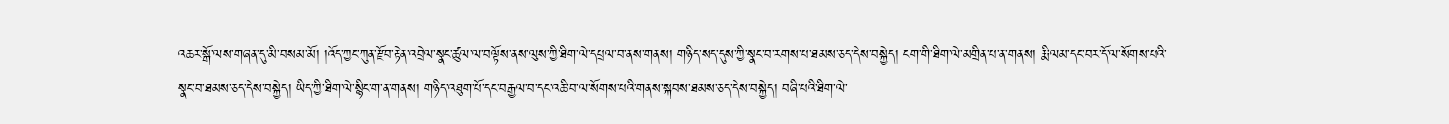འཆར་སྒོ་ལས་གཞན་དུ་མི་བསམ་མོ། །འོད་ཀྱང་ཀུན་རྫོབ་རྟེན་འབྲེལ་སྣང་ཚུལ་ལ་བལྟོས་ནས་ལུས་ཀྱི་ཐིག་ལེ་དཔྲལ་བ་ནས་གནས། གཉིད་སད་དུས་ཀྱི་སྣང་བ་རགས་པ་ཐམས་ཅད་དེས་བསྐྱེད། ངག་གི་ཐིག་ལེ་མགྲིན་པ་ན་གནས། རྨི་ལམ་དང་བར་དོ་ལ་སོགས་པའི་སྣང་བ་ཐམས་ཅད་དེས་བསྐྱེད། ཡིད་ཀྱི་ཐིག་ལེ་སྙིང་ག་ན་གནས། གཉིད་འཐུག་པོ་དང་བརྒྱལ་བ་དང་འཆི་བ་ལ་སོགས་པའི་གནས་སྐབས་ཐམས་ཅད་དེས་བསྐྱེད། བཞི་པའི་ཐིག་ལེ་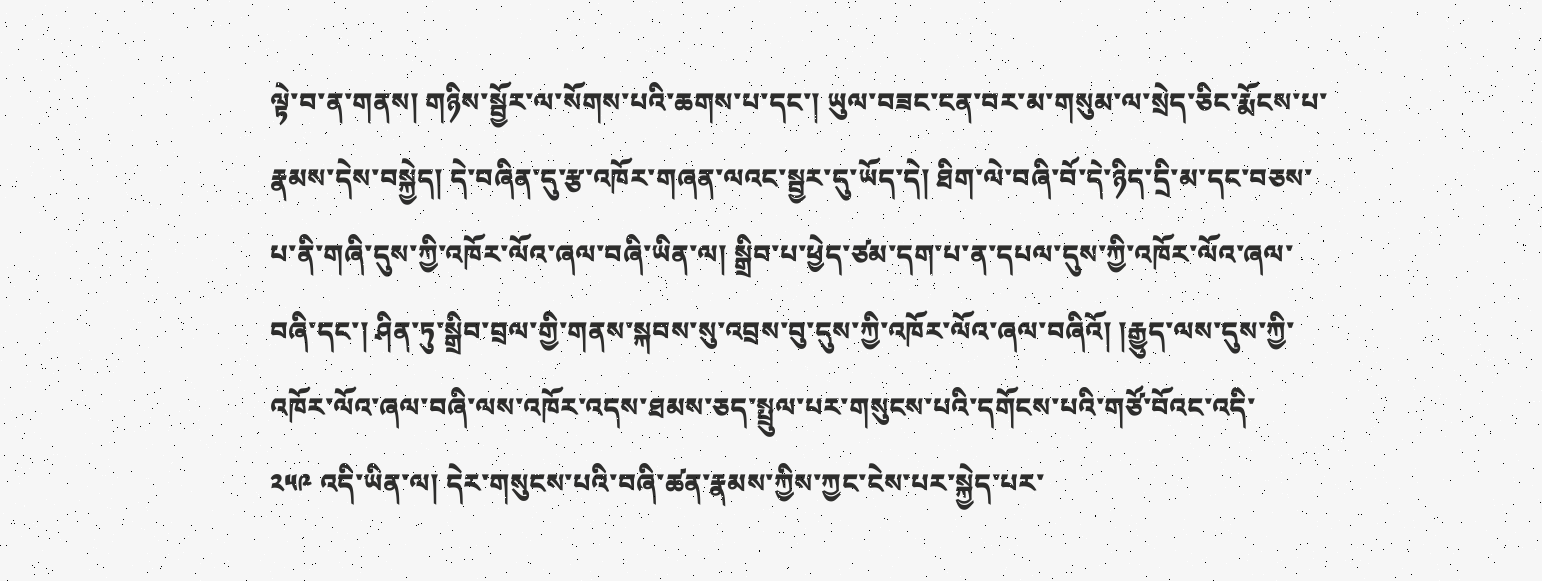ལྟེ་བ་ན་གནས། གཉིས་སྦྱོར་ལ་སོགས་པའི་ཆགས་པ་དང་། ཡུལ་བཟང་ངན་བར་མ་གསུམ་ལ་སྲེད་ཅིང་རྨོངས་པ་རྣམས་དེས་བསྐྱེད། དེ་བཞིན་དུ་རྩ་འཁོར་གཞན་ལའང་སྦྱར་དུ་ཡོད་དེ། ཐིག་ལེ་བཞི་བོ་དེ་ཉིད་དྲི་མ་དང་བཅས་པ་ནི་གཞི་དུས་ཀྱི་འཁོར་ལོའ་ཞལ་བཞི་ཡིན་ལ། སྒྲིབ་པ་ཕྱེད་ཙམ་དག་པ་ན་དཔལ་དུས་ཀྱི་འཁོར་ལོའ་ཞལ་བཞི་དང་། ཤིན་ཏུ་སྒྲིབ་བྲལ་གྱི་གནས་སྐབས་སུ་འབྲས་བུ་དུས་ཀྱི་འཁོར་ལོའ་ཞལ་བཞིའོ། །རྒྱུད་ལས་དུས་ཀྱི་འཁོར་ལོའ་ཞལ་བཞི་ལས་འཁོར་འདས་ཐམས་ཅད་སྤྲུལ་པར་གསུངས་པའི་དགོངས་པའི་གཙོ་བོའང་འདི་
༢༥༩ འདི་ཡིན་ལ། དེར་གསུངས་པའི་བཞི་ཚན་རྣམས་ཀྱིས་ཀྱང་ངེས་པར་སྐྱེད་པར་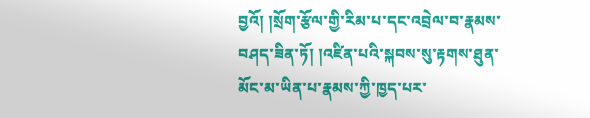བྱའོ། །སྲོག་རྩོལ་གྱི་རིམ་པ་དང་འབྲེལ་བ་རྣམས་བཤད་ཟིན་ཏོ། །འཛིན་པའི་སྐབས་སུ་རྟགས་ཐུན་མོང་མ་ཡིན་པ་རྣམས་ཀྱི་ཁྱད་པར་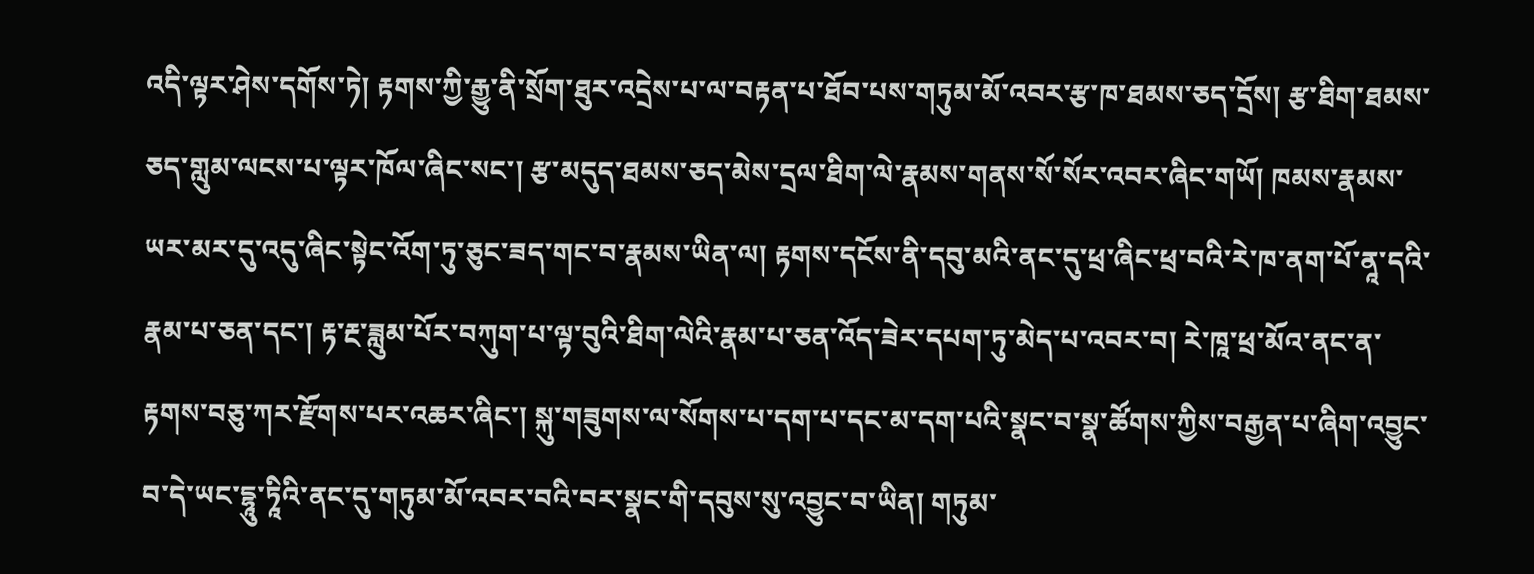འདི་ལྟར་ཤེས་དགོས་ཏེ། རྟགས་ཀྱི་རྒྱུ་ནི་སྲོག་ཐུར་འདྲེས་པ་ལ་བརྟན་པ་ཐོབ་པས་གཏུམ་མོ་འབར་རྩ་ཁ་ཐམས་ཅད་དྲོས། རྩ་ཐིག་ཐམས་ཅད་གླུམ་ལངས་པ་ལྟར་ཁོལ་ཞིང་སང་། རྩ་མདུད་ཐམས་ཅད་མེས་དྲལ་ཐིག་ལེ་རྣམས་གནས་སོ་སོར་འབར་ཞིང་གཡོ། ཁམས་རྣམས་ཡར་མར་དུ་འདུ་ཞིང་སྟེང་འོག་ཏུ་ཅུང་ཟད་གང་བ་རྣམས་ཡིན་ལ། རྟགས་དངོས་ནི་དབུ་མའི་ནང་དུ་ཕྲ་ཞིང་ཕྲ་བའི་རེ་ཁ་ནག་པོ་ནཱ་དའི་རྣམ་པ་ཅན་དང་། རྟ་རྔ་ཟླུམ་པོར་བཀུག་པ་ལྟ་བུའི་ཐིག་ལེའི་རྣམ་པ་ཅན་འོད་ཟེར་དཔག་ཏུ་མེད་པ་འབར་བ། རེ་ཁཱ་ཕྲ་མོའ་ནང་ན་རྟགས་བཅུ་ཀར་རྫོགས་པར་འཆར་ཞིང་། སྐུ་གཟུགས་ལ་སོགས་པ་དག་པ་དང་མ་དག་པའི་སྣང་བ་སྣ་ཚོགས་ཀྱིས་བརྒྱན་པ་ཞིག་འབྱུང་བ་དེ་ཡང་དྷཱུ་ཏཱིའི་ནང་དུ་གཏུམ་མོ་འབར་བའི་བར་སྣང་གི་དབུས་སུ་འབྱུང་བ་ཡིན། གཏུམ་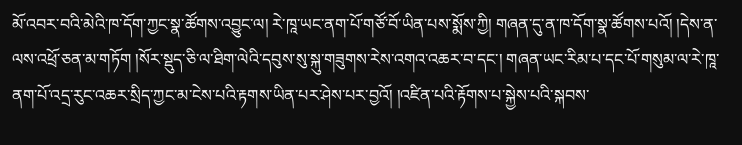མོ་འབར་བའི་མེའི་ཁ་དོག་ཀྱང་སྣ་ཚོགས་འབྱུང་ལ། རེ་ཁཱ་ཡང་ནག་པོ་གཙོ་བོ་ཡིན་པས་སྨོས་ཀྱི། གཞན་དུ་ན་ཁ་དོག་སྣ་ཚོགས་པའོ། །དེས་ན་ལས་འཕྲོ་ཅན་མ་གཏོག །སོར་སྡུད་ཅི་ལ་ཐིག་ལེའི་དབུས་སུ་སྐུ་གཟུགས་རེས་འགའ་འཆར་བ་དང་། གཞན་ཡང་རིམ་པ་དང་པོ་གསུམ་ལ་རེ་ཁཱ་ནག་པོ་འདྲ་རུང་འཆར་སྲིད་ཀྱང་མ་ངེས་པའི་རྟགས་ཡིན་པར་ཤེས་པར་བྱའོ། །འཛིན་པའི་རྟོགས་པ་སྐྱེས་པའི་སྐབས་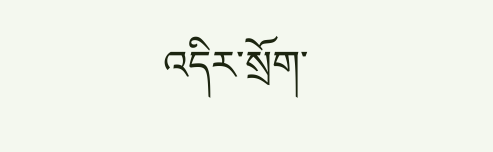འདིར་སྲོག་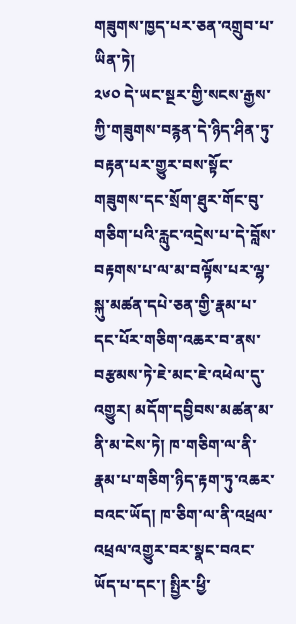གཟུགས་ཁྱད་པར་ཅན་འགྲུབ་པ་ཡིན་ཏེ།
༢༦༠ དེ་ཡང་སྔར་གྱི་སངས་རྒྱས་ཀྱི་གཟུགས་བརྙན་དེ་ཉིད་ཤིན་ཏུ་བརྟན་པར་གྱུར་བས་སྟོང་གཟུགས་དང་སྲོག་ཐུར་གོང་བུ་གཅིག་པའི་རླུང་འདྲེས་པ་དེ་བློས་བརྟགས་པ་ལ་མ་བལྟོས་པར་ལྷ་སྐུ་མཚན་དཔེ་ཅན་གྱི་རྣམ་པ་དང་པོར་གཅིག་འཆར་བ་ནས་བརྩམས་ཏེ་ཇེ་མང་ཇེ་འཕེལ་དུ་འགྱུར། མདོག་དབྱིབས་མཚན་མ་ནི་མ་ངེས་ཏེ། ཁ་གཅིག་ལ་ནི་རྣམ་པ་གཅིག་ཉིད་རྟག་ཏུ་འཆར་བའང་ཡོད། ཁ་ཅིག་ལ་ནི་འཕྲལ་འཕྲལ་འགྱུར་བར་སྣང་བའང་ཡོད་པ་དང་། སྤྱིར་ཕྱི་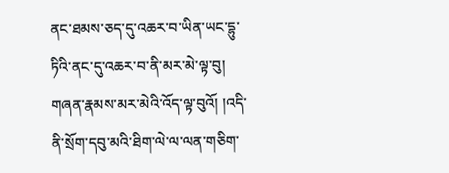ནང་ཐམས་ཅད་དུ་འཆར་བ་ཡིན་ཡང་དྷུ་ཏིའི་ནང་དུ་འཆར་བ་ནི་མར་མེ་ལྟ་བུ། གཞན་རྣམས་མར་མེའི་འོད་ལྟ་བུའོ། །འདི་ནི་སྲོག་དབུ་མའི་ཐིག་ལེ་ལ་ལན་གཅིག་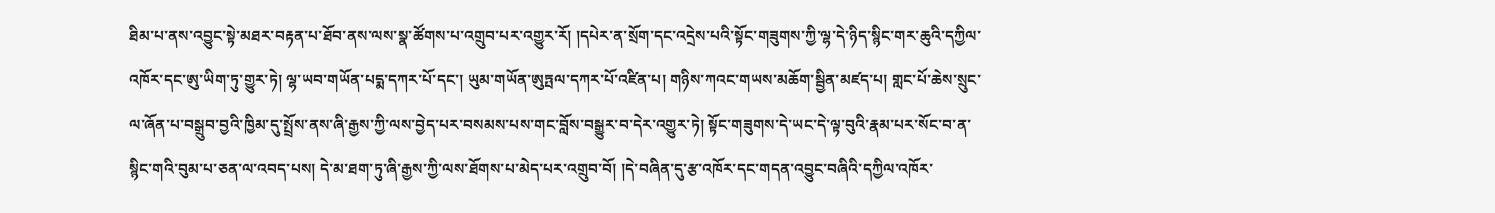ཐིམ་པ་ནས་འབྱུང་སྟེ་མཐར་བརྟན་པ་ཐོབ་ནས་ལས་སྣ་ཚོགས་པ་འགྲུབ་པར་འགྱུར་རོ། །དཔེར་ན་སྲོག་དང་འདྲེས་པའི་སྟོང་གཟུགས་ཀྱི་ལྷ་དེ་ཉིད་སྙིང་གར་ཆུའི་དཀྱིལ་འཁོར་དང་ཨུ་ཡིག་ཏུ་གྱུར་ཏེ། ལྷ་ཡབ་གཡོན་པདྨ་དཀར་པོ་དང་། ཡུམ་གཡོན་ཨུཏྤལ་དཀར་པོ་འཛིན་པ། གཉིས་ཀའང་གཡས་མཆོག་སྦྱིན་མཛད་པ། གླང་པོ་ཆེས་སྲུང་ལ་ཞོན་པ་བསྒྲུབ་བྱའི་ཁྱིམ་དུ་སྤྲོས་ནས་ཞི་རྒྱས་ཀྱི་ལས་བྱེད་པར་བསམས་པས་གང་བློས་བསྒྱུར་བ་དེར་འགྱུར་ཏེ། སྟོང་གཟུགས་དེ་ཡང་དེ་ལྟ་བུའི་རྣམ་པར་སོང་བ་ན་སྙིང་གའི་བུམ་པ་ཅན་ལ་འབད་པས། དེ་མ་ཐག་ཏུ་ཞི་རྒྱས་ཀྱི་ལས་ཐོགས་པ་མེད་པར་འགྲུབ་བོ། །དེ་བཞིན་དུ་རྩ་འཁོར་དང་གདན་འབྱུང་བཞིའི་དཀྱིལ་འཁོར་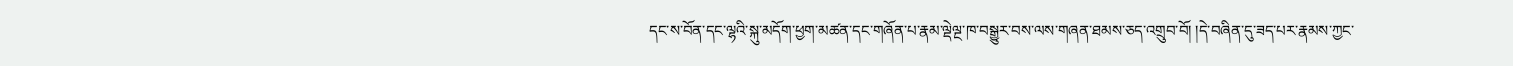དང་ས་བོན་དང་ལྷའི་སྐུ་མདོག་ཕྱག་མཚན་དང་གཞོན་པ་རྣམ་ལྡེལྔ་ཁ་བསྒྱུར་བས་ལས་གཞན་ཐམས་ཅད་འགྲུབ་བོ། །དེ་བཞིན་དུ་ཟད་པར་རྣམས་ཀྱང་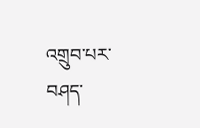འགྲུབ་པར་བཤད་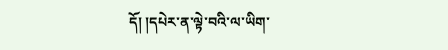དོ། །དཔེར་ན་ལྟེ་བའི་ལ་ཡིག་